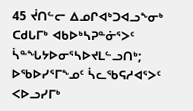45 ᔫᑎᓪᓕ ᐃᓄᒋᐊᒃᑐᐊᓗᖕᓂᒃ ᑕᑯᒐᒥᒃ ᐊᑲᐅᒃᓴᕈᓐᓃᕐᐳᑦ ᓵᓐᖓᔭᐅᓂᕐᓴᐅᔪᒪᓪᓗᑎᒃ; ᐅᖃᐅᓯᕐᒥᖕᓄᑦ ᓵᓚᖃᕋᓱᐊᕐᐳᑦ ᐸᐅᓗᓯᒥᒃ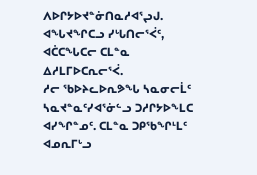ᐱᐅᒋᔭᐅᔪᓐᓃᑎᓇᓱᐊᕐᖢᒍ.
ᐊᖓᔪᖏᑕᓗ ᓯᒡᒐᑎᓕᕐᐹᑦ, ᐊᑖᑕᖓᑕᓕ ᑕᒪᓐᓇ ᐃᓱᒪᒥᐅᑕᕆᓕᕐᐹ.
ᓱᓕ ᖃᐅᔨᓚᐅᕆᕗᖓ ᓴᓇᓂᓕᒫᑦ ᓴᓇᔪᓐᓇᑦᓯᐊᕐᓃᓪᓗ ᑐᓱᒋᔭᐅᖕᒪᑕ ᐊᓯᖏᓐᓄᑦ. ᑕᒪᓐᓇ ᑐᑭᖃᖏᒻᒪᑦ ᐊᓄᕆᒥᒡᓗ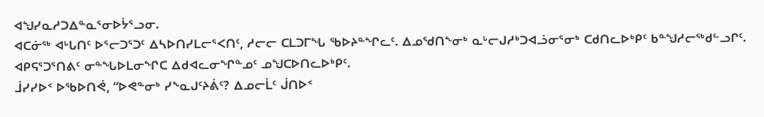ᐊᖑᓯᓇᓱᑐᐃᓐᓇᕐᓂᐅᔮᕐᓗᓂ.
ᐊᑕᓃᖅ ᐊᒡᒐᑎᑦ ᐅᕐᓕᑐᕐᑐᑦ ᐃᓴᐅᑎᓯᒪᓕᕐᐸᑎᑦ, ᓱᓕᓕ ᑕᒪᑐᒥᖓ ᖃᐅᔨᓐᖏᓚᑦ. ᐃᓄᖁᑎᖕᓂᒃ ᓇᒡᓕᒍᓱᒃᑐᐊᓘᓂᕐᓂᒃ ᑕᑯᑎᓚᐅᒃᑭᑦ ᑲᓐᖑᓱᓕᖅᑯᓪᓗᒋᑦ. ᐊᑭᕋᕐᑐᕐᑎᕕᑦ ᓂᓐᖓᐅᒪᓂᖏᑕ ᐃᑯᐊᓚᓂᖏᓐᓄᑦ ᓄᖑᑕᐅᑎᓚᐅᒃᑭᑦ.
ᒨᓯᓯᐅᑉ ᐅᖃᐅᑎᕚ, “ᐅᕙᓐᓂᒃ ᓯᖕᓇᒍᑦᔨᕖᑦ? ᐃᓄᓕᒫᑦ ᒎᑎᐅᑉ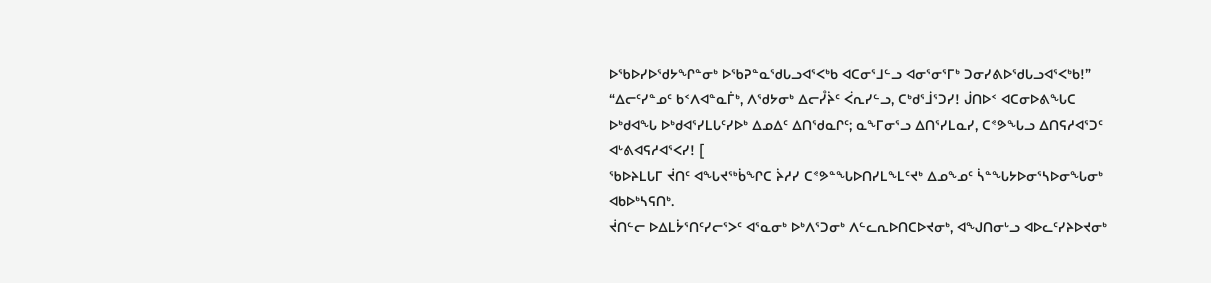ᐅᖃᐅᓯᐅᖁᔭᖏᓐᓂᒃ ᐅᖃᕈᓐᓇᖁᒐᓗᐊᕐᐸᒃᑲ ᐊᑕᓂᕐᒧᓪᓗ ᐊᓂᕐᓂᕐᒥᒃ ᑐᓂᓯᕕᐅᖁᒐᓗᐊᕐᐸᒃᑲ!”
“ᐃᓕᑦᓯᓐᓄᑦ ᑲᑉᐱᐊᓐᓇᒦᒃ, ᐱᖁᔭᓂᒃ ᐃᓕᓮᔩᑦ ᐹᕆᓯᓪᓗ, ᑕᒃᑯᕐᒨᕐᑐᓯ! ᒎᑎᐅᑉ ᐊᑕᓂᐅᕕᖓᑕ ᐅᒃᑯᐊᖓ ᐅᒃᑯᐊᕐᓯᒪᒐᑦᓯᐅᒃ ᐃᓄᐃᑦ ᐃᑎᖁᓇᒋᑦ; ᓇᖕᒥᓂᕐᓗ ᐃᑎᕐᓯᒪᓇᓯ, ᑕᕝᕗᖓᓗ ᐃᑎᕋᓱᐊᕐᑐᑦ ᐊᒡᕕᐊᕋᓱᐊᕐᐸᓯ! [
ᖃᐅᔨᒪᒐᒥ ᔫᑎᑦ ᐊᖓᔪᖅᑳᖏᑕ ᔩᓱᓯ ᑕᕝᕗᓐᖓᐅᑎᓯᒪᖕᒪᑦᔪᒃ ᐃᓄᖕᓄᑦ ᓵᓐᖓᔭᐅᓂᕐᓴᐅᓂᖓᓂᒃ ᐊᑲᐅᒃᓴᕋᑎᒃ.
ᔫᑎᓪᓕ ᐅᐃᒪᔮᕐᑎᑦᓯᓕᕐᐳᑦ ᐊᕐᓇᓂᒃ ᐅᒃᐱᕐᑐᓂᒃ ᐱᓪᓚᕆᐅᑎᑕᐅᔪᓂᒃ, ᐊᖑᑎᓂᒡᓗ ᐊᐅᓚᑦᓯᔨᐅᔪᓂᒃ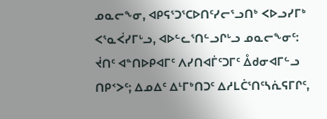ᓄᓇᓕᖕᓂ, ᐊᑭᕋᕐᑐᕐᑕᐅᑎᑦᓯᓕᕐᓗᑎᒃ ᐸᐅᓗᓯᒥᒃ ᐸᕐᓇᐹᓯᒥᒡᓗ, ᐊᐅᓪᓚᕐᑎᓪᓗᒋᒡᓗ ᓄᓇᓕᖕᓂᑦ:
ᔫᑎᑦ ᐊᓐᑎᐅᑭᐊᒥᑦ ᐱᓯᑎᐊᒦᑦᑐᒥᑦ ᐂᑯᓂᐊᒥᓪᓗ ᑎᑭᑉᐳᑦ; ᐃᓄᐃᑦ ᐃᒻᒥᒃᑎᑐᑦ ᐃᓱᒪᑖᕐᑎᑦᓴᕇᕋᒥᒋᑦ,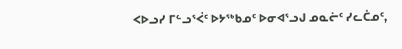ᐸᐅᓗᓯ ᒥᓪᓗᕐᐹᑦ ᐅᔭᖅᑲᓄᑦ ᐅᓂᐊᕐᓗᒍ ᓄᓇᓖᑦ ᓯᓚᑖᓄᑦ,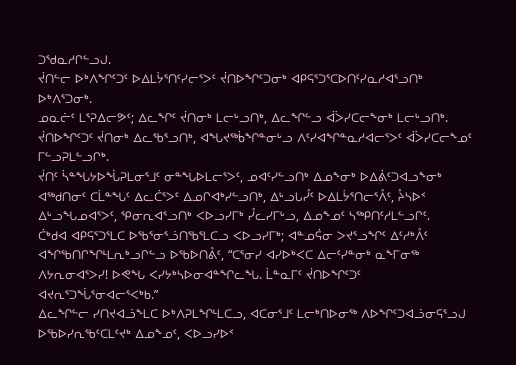ᑐᖁᓇᓱᒋᓪᓗᒍ.
ᔫᑎᓪᓕ ᐅᒃᐱᖏᑦᑐᑦ ᐅᐃᒪᔮᕐᑎᑦᓯᓕᕐᐳᑦ ᔫᑎᐅᖏᑦᑐᓂᒃ ᐊᑭᕋᕐᑐᕐᑕᐅᑎᑦᓯᓇᓱᐊᕐᓗᑎᒃ ᐅᒃᐱᕐᑐᓂᒃ.
ᓄᓇᓖᑦ ᒪᕐᕈᐃᓕᕗᑦ; ᐃᓚᖏᑦ ᔫᑎᓂᒃ ᒪᓕᒡᓗᑎᒃ, ᐃᓚᖏᓪᓗ ᐋᐴᓯᑕᓕᖕᓂᒃ ᒪᓕᒡᓗᑎᒃ.
ᔫᑎᐅᖏᑦᑐᑦ ᔫᑎᓂᒃ ᐃᓚᖃᕐᓗᑎᒃ, ᐊᖓᔪᖅᑳᖏᓐᓂᒡᓗ ᐱᑦᓯᐊᖏᓐᓇᓱᐊᓕᕐᐳᑦ ᐋᐴᓯᑕᓕᖕᓄᑦ ᒥᓪᓗᕈᒪᓪᓗᒋᒃ.
ᔫᑎᑦ ᓵᓐᖓᔭᐅᖔᕈᒪᓂᕐᒧᑦ ᓂᓐᖓᐅᒪᓕᕐᐳᑦ, ᓄᐊᑦᓯᓪᓗᑎᒃ ᐃᓄᖕᓂᒃ ᐅᐃᕖᑦᑐᐊᓗᖕᓂᒃ ᐊᖅᑯᑎᓂᑦ ᑕᒫᓐᖓᑦ ᐃᓚᑖᕐᐳᑦ ᐃᓄᒋᐊᒃᓯᓪᓗᑎᒃ, ᐃᒡᓗᒐᓮᑦ ᐅᐃᒪᔮᕐᑎᓕᕐᐰᑦ, ᔧᓴᐅᑉ ᐃᒡᓗᖓᓄᐊᕐᐳᑦ, ᕿᓂᕆᐊᕐᓗᑎᒃ ᐸᐅᓗᓯᒥᒃ ᓮᓚᓯᒥᒡᓗ, ᐃᓄᖕᓄᑦ ᓴᖅᑭᑎᑦᓱᒪᓪᓗᒋᑦ.
ᑖᒃᑯᐊ ᐊᑭᕋᕐᑐᕐᒪᑕ ᐅᖃᕐᓂᕐᓘᑎᖃᕐᒪᑕᓗ ᐸᐅᓗᓯᒥᒃ; ᐊᓐᓄᕌᓂ ᐳᔪᕐᓗᖏᑦ ᐃᑦᓱᒃᐰᑦ ᐊᖏᖃᑎᒋᖏᒻᒪᕆᒃᓗᒋᓪᓗ ᐅᖃᐅᑎᕔᑦ, “ᑕᕐᓂᓯ ᐊᓯᐅᒃᐸᑕ ᐃᓕᑦᓯᓐᓂᒃ ᓇᖕᒥᓂᖅ ᐱᔭᕆᓂᐊᕐᐳᓯ! ᐅᕙᖓ ᐸᓯᔭᒃᓴᐅᓂᐊᓐᖏᓚᖓ. ᒫᓐᓇᒥᑦ ᔫᑎᐅᖏᑦᑐᑦ ᐊᔪᕆᕐᑐᖔᕐᓂᐊᓕᕐᐸᒃᑲ.”
ᐃᓚᖏᓪᓕ ᓯᑎᔪᐊᓘᖕᒪᑕ ᐅᒃᐱᕈᒪᖏᒻᒪᑕᓗ, ᐊᑕᓂᕐᒧᑦ ᒪᓕᒃᑎᐅᓂᖅ ᐱᐅᖏᑦᑐᐊᓘᓂᕋᕐᓗᒍ ᐅᖃᐅᓯᕆᖃᑦᑕᒪᑦᔪᒃ ᐃᓄᖕᓄᑦ, ᐸᐅᓗᓯᐅᑉ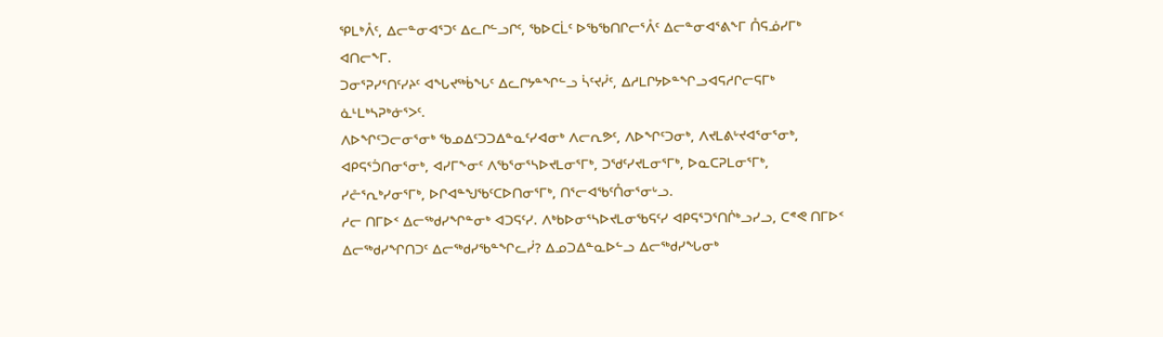ᕿᒪᒃᐰᑦ, ᐃᓕᓐᓂᐊᕐᑐᑦ ᐃᓚᒋᓪᓗᒋᑦ, ᖃᐅᑕᒫᑦ ᐅᖃᖃᑎᒋᓕᕐᐰᑦ ᐃᓕᓐᓂᐊᕐᕕᖕᒥ ᑍᕋᓅᓯᒥᒃ ᐊᑎᓕᖕᒥ.
ᑐᓂᕐᕈᓯᕐᑎᑦᓯᔨᑦ ᐊᖓᔪᖅᑳᖓᑦ ᐃᓚᒋᔭᓐᖏᓪᓗ ᓵᑦᔪᓰᑦ, ᐃᓱᒪᒋᔭᐅᓐᖏᓗᐊᕋᓱᒋᓕᕋᒥᒃ ᓈᒻᒪᒃᓴᕈᒃᓃᕐᐳᑦ.
ᐱᐅᖏᑦᑐᓕᓂᕐᓂᒃ ᖃᓄᐃᑦᑐᑐᐃᓐᓇᑦᓯᐊᓂᒃ ᐱᓕᕆᕗᑦ, ᐱᐅᖏᑦᑐᓂᒃ, ᐱᔪᒪᕕᒡᔪᐊᕐᓂᕐᓂᒃ, ᐊᑭᕋᕐᑑᑎᓂᕐᓂᒃ, ᐊᓯᒥᖕᓂᑦ ᐱᖃᕐᓂᕐᓴᐅᔪᒪᓂᕐᒥᒃ, ᑐᖁᑦᓯᔪᒪᓂᕐᒥᒃ, ᐅᓇᑕᕈᒪᓂᕐᒥᒃ, ᓯᓔᕐᕆᒃᓯᓂᕐᒥᒃ, ᐅᒋᐊᓐᖑᖃᑦᑕᐅᑎᓂᕐᒥᒃ, ᑎᕐᓕᐊᖃᑦᑍᓂᕐᓂᒡᓗ.
ᓱᓕ ᑎᒥᐅᑉ ᐃᓕᖅᑯᓯᖏᓐᓂᒃ ᐊᑐᕋᑦᓯ. ᐱᒃᑲᐅᓂᕐᓴᐅᔪᒪᓂᖃᕋᑦᓯ ᐊᑭᕋᕐᑐᕐᑎᒌᒃᓗᓯᓗ, ᑕᕝᕙ ᑎᒥᐅᑉ ᐃᓕᖅᑯᓯᖏᑎᑐᑦ ᐃᓕᖅᑯᓯᖃᓐᖏᓚᓰ? ᐃᓄᑐᐃᓐᓇᐅᓪᓗ ᐃᓕᖅᑯᓯᖓᓂᒃ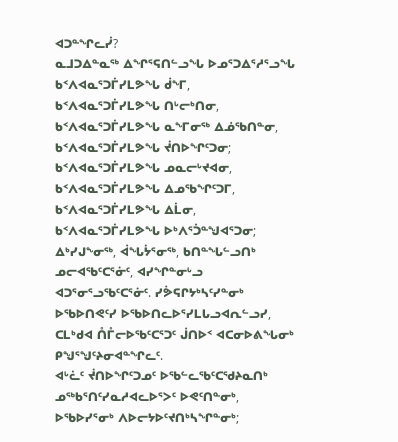ᐊᑐᓐᖏᓚᓰ?
ᓇᒧᑐᐃᓐᓇᖅ ᐃᖏᕐᕋᑎᓪᓗᖓ ᐅᓄᕐᑐᐃᕐᓱᕐᓗᖓ ᑲᑉᐱᐊᓇᕐᑐᒦᓯᒪᕗᖓ ᑰᖕᒥ, ᑲᑉᐱᐊᓇᕐᑐᒦᓯᒪᕗᖓ ᑎᒡᓕᒃᑎᓂ, ᑲᑉᐱᐊᓇᕐᑐᒦᓯᒪᕗᖓ ᓇᖕᒥᓂᖅ ᐃᓅᖃᑎᓐᓂ, ᑲᑉᐱᐊᓇᕐᑐᒦᓯᒪᕗᖓ ᔫᑎᐅᖏᑦᑐᓂ; ᑲᑉᐱᐊᓇᕐᑐᒦᓯᒪᕗᖓ ᓄᓇᓕᒡᔪᐊᓂ, ᑲᑉᐱᐊᓇᕐᑐᒦᓯᒪᕗᖓ ᐃᓄᖃᖏᑦᑐᒥ, ᑲᑉᐱᐊᓇᕐᑐᒦᓯᒪᕗᖓ ᐃᒫᓂ, ᑲᑉᐱᐊᓇᕐᑐᒦᓯᒪᕗᖓ ᐅᒃᐱᕐᑑᓐᖑᐊᕐᑐᓂ;
ᐃᒃᓯᒍᖕᓂᖅ, ᐋᖓᔮᕐᓂᖅ, ᑲᑎᓐᖓᓪᓗᑎᒃ ᓄᓕᐊᖃᑦᑕᕐᓃᑦ, ᐊᓯᖏᓐᓂᒡᓗ ᐊᑐᕐᓂᕐᓗᖃᑦᑕᕐᓃᑦ. ᓯᕘᕋᒋᔭᒃᓴᑦᓯᓐᓂᒃ ᐅᖃᐅᑎᕙᑦᓯ ᐅᖃᐅᑎᓚᐅᕐᓯᒪᒐᓗᐊᕆᓪᓗᓯ, ᑕᒪᒃᑯᐊ ᑍᒤᓕᐅᖃᑦᑕᕐᑐᑦ ᒎᑎᐅᑉ ᐊᑕᓂᐅᕕᖓᓂᒃ ᑭᖑᕐᖑᑦᔨᓂᐊᓐᖏᓚᑦ.
ᐊᒡᓛᑦ ᔫᑎᐅᖏᑦᑐᓄᑦ ᐅᖃᓪᓚᖃᑦᑕᖁᔨᓇᑎᒃ ᓄᖅᑲᕐᑎᑦᓯᓇᓱᐊᓚᐅᕐᐳᑦ ᐅᕙᑦᑎᓐᓂᒃ, ᐅᖃᐅᓯᕐᓂᒃ ᐱᐅᓕᔭᐅᑦᔪᑎᒃᓴᖏᓐᓂᒃ;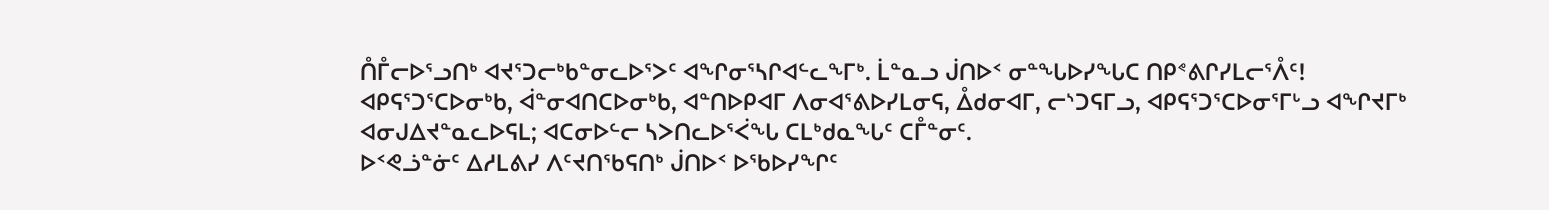ᑍᒤᓕᐅᕐᓗᑎᒃ ᐊᔪᕐᑐᓕᒃᑲᓐᓂᓚᐅᕐᐳᑦ ᐊᖏᓂᕐᓴᒋᐊᓪᓚᖕᒥᒃ. ᒫᓐᓇᓗ ᒎᑎᐅᑉ ᓂᓐᖓᐅᓯᖓᑕ ᑎᑭᕝᕕᒋᓯᒪᓕᕐᐰᑦ!
ᐊᑭᕋᕐᑐᕐᑕᐅᓂᒃᑲ, ᐋᓐᓂᐊᑎᑕᐅᓂᒃᑲ, ᐊᓐᑎᐅᑭᐊᒥ ᐱᓂᐊᕐᕕᐅᓯᒪᓂᕋ, ᐂᑯᓂᐊᒥ, ᓕᔅᑐᕋᒥᓗ, ᐊᑭᕋᕐᑐᕐᑕᐅᓂᕐᒥᒡᓗ ᐊᖏᔪᒥᒃ ᐊᓂᒍᐃᔪᓐᓇᓚᐅᕋᒪ; ᐊᑕᓂᐅᓪᓕ ᓴᐳᑎᓚᐅᕐᐹᖓ ᑕᒪᒃᑯᓇᖓᑦ ᑕᒤᓐᓂᑦ.
ᐅᑉᕙᓘᓐᓃᑦ ᐃᓱᒪᕕᓯ ᐱᑦᔪᑎᖃᕋᑎᒃ ᒎᑎᐅᑉ ᐅᖃᐅᓯᖏᑦ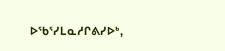ᐅᖃᕐᓯᒪᓇᓱᒋᕕᓯᐅᒃ,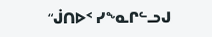“ᒎᑎᐅᑉ ᓯᖕᓇᒋᓪᓗᒍ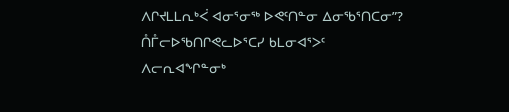ᐱᒋᔪᒪᒪᕆᒃᐹ ᐊᓂᕐᓂᖅ ᐅᕙᑦᑎᓐᓂ ᐃᓂᖃᕐᑎᑕᓂ”?
ᑍᒤᓕᐅᖃᑎᒋᕙᓚᐅᕐᑕᓯ ᑲᒪᓂᐊᕐᐳᑦ ᐱᓕᕆᐊᖏᓐᓂᒃ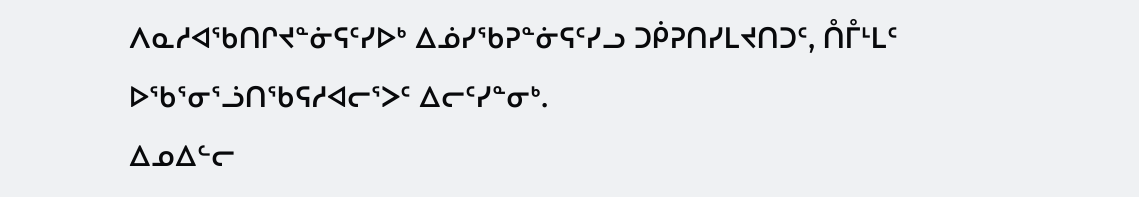ᐱᓇᓱᐊᖃᑎᒋᔪᓐᓃᕋᑦᓯᐅᒃ ᐃᓅᓯᖃᕈᓐᓃᕋᑦᓯᓗ ᑐᑮᕈᑎᓯᒪᔪᑎᑐᑦ, ᑍᒤᒻᒪᑦ ᐅᖃᕐᓂᕐᓘᑎᖃᕋᓱᐊᓕᕐᐳᑦ ᐃᓕᑦᓯᓐᓂᒃ.
ᐃᓄᐃᓪᓕ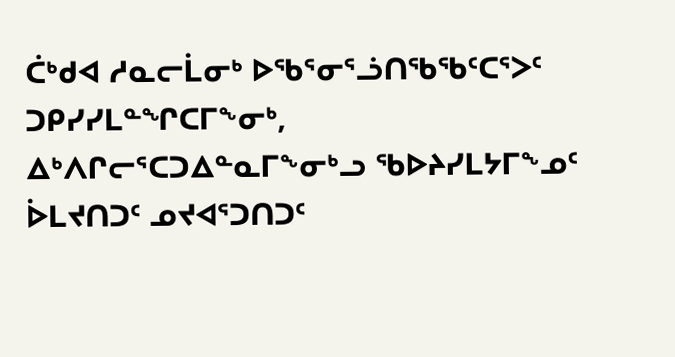ᑖᒃᑯᐊ ᓱᓇᓕᒫᓂᒃ ᐅᖃᕐᓂᕐᓘᑎᖃᖃᑦᑕᕐᐳᑦ ᑐᑭᓯᓯᒪᓐᖏᑕᒥᖕᓂᒃ, ᐃᒃᐱᒋᓕᕐᑕᑐᐃᓐᓇᒥᖕᓂᒃᓗ ᖃᐅᔨᓯᒪᔭᒥᖕᓄᑦ ᐆᒪᔪᑎᑐᑦ ᓄᔪᐊᕐᑐᑎᑐᑦ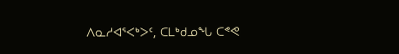ᐱᓇᓱᐊᕐᐸᒃᐳᑦ, ᑕᒪᒃᑯᓄᖓ ᑕᕝᕙ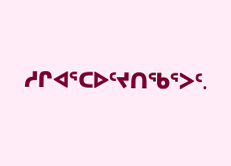ᓱᒋᐊᕐᑕᐅᑦᔪᑎᖃᕐᐳᑦ.